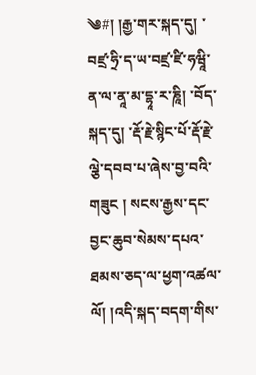༄#། །རྒྱ་གར་སྐད་དུ། ་བཛྲ་ཧྲི་ད་ཡ་བཛྲ་ཛི་ཧཝཱི་ན་ལ་ནཱ་མ་དྷཱ་ར་ཎཱི། ་བོད་སྐད་དུ། ་རྡོ་རྗེ་སྙིང་པོ་རྡོ་རྗེ་ལྕེ་དབབ་པ་ཞེས་བྱ་བའི་གཟུང ། སངས་རྒྱས་དང་བྱང་ཆུབ་སེམས་དཔའ་ཐམས་ཅད་ལ་ཕྱག་འཚལ་ལོ། །འདི་སྐད་བདག་གིས་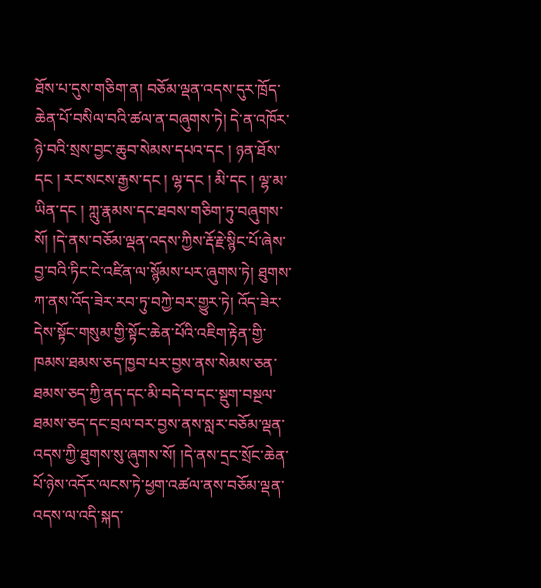ཐོས་པ་དུས་གཅིག་ན། བཅོམ་ལྡན་འདས་དུར་ཁྲོད་ཆེན་པོ་བསིལ་བའི་ཚལ་ན་བཞུགས་ཏེ། དེ་ན་འཁོར་ཉེ་བའི་སྲས་བྱང་ཆུབ་སེམས་དཔའ་དང ། ཉན་ཐོས་དང ། རང་སངས་རྒྱས་དང ། ལྷ་དང ། མི་དང ། ལྷ་མ་ཡིན་དང ། ཀླུ་རྣམས་དང་ཐབས་གཅིག་ཏུ་བཞུགས་སོ། །དེ་ནས་བཅོམ་ལྡན་འདས་ཀྱིས་རྡོ་རྗེ་སྙིང་པོ་ཞེས་བྱ་བའི་ཏིང་ངེ་འཛིན་ལ་སྙོམས་པར་ཞུགས་ཏེ། ཐུགས་ཀ་ནས་འོད་ཟེར་རབ་ཏུ་བཀྱེ་བར་གྱུར་ཏེ། འོད་ཟེར་དེས་སྟོང་གསུམ་གྱི་སྟོང་ཆེན་པོའི་འཇིག་རྟེན་གྱི་ཁམས་ཐམས་ཅད་ཁྱབ་པར་བྱས་ནས་སེམས་ཅན་ཐམས་ཅད་ཀྱི་ནད་དང་མི་བདེ་བ་དང་སྡུག་བསྔལ་ཐམས་ཅད་དང་བྲལ་བར་བྱས་ནས་སླར་བཅོམ་ལྡན་འདས་ཀྱི་ཐུགས་སུ་ཞུགས་སོ། །དེ་ནས་དྲང་སྲོང་ཆེན་པོ་ཉེས་འདོར་ལངས་ཏེ་ཕྱག་འཚལ་ནས་བཅོམ་ལྡན་འདས་ལ་འདི་སྐད་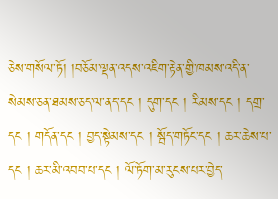ཅེས་གསོལ་ཏོ། །བཅོམ་ལྡན་འདས་འཇིག་རྟེན་གྱི་ཁམས་འདི་ན་སེམས་ཅན་ཐམས་ཅད་ལ་ནད་དང ། དུག་དང ། རིམས་དང ། དགྲ་དང ། གདོན་དང ། བྱད་སྟེམས་དང ། སྦོད་གཏོང་དང ། ཆར་ཆེས་པ་དང ། ཆར་མི་འབབ་པ་དང ། ལོ་ཏོག་མ་རུངས་པར་བྱེད་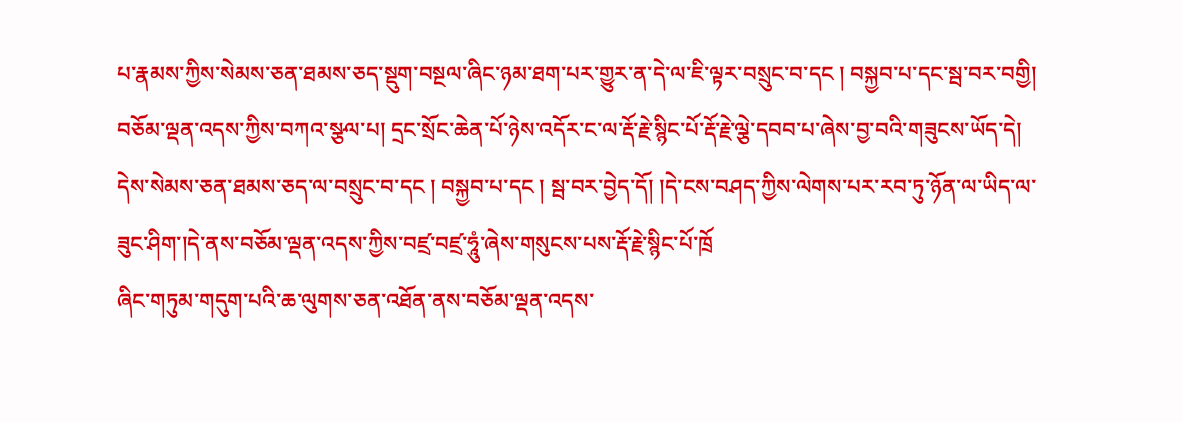པ་རྣམས་ཀྱིས་སེམས་ཅན་ཐམས་ཅད་སྡུག་བསྔལ་ཞིང་ཉམ་ཐག་པར་གྱུར་ན་དེ་ལ་ཇི་ལྟར་བསྲུང་བ་དང ། བསྐྱབ་པ་དང་སྦ་བར་བགྱི། བཅོམ་ལྡན་འདས་ཀྱིས་བཀའ་སྩལ་པ། དྲང་སྲོང་ཆེན་པོ་ཉེས་འདོར་ང་ལ་རྡོ་རྗེ་སྙིང་པོ་རྡོ་རྗེ་ལྕེ་དབབ་པ་ཞེས་བྱ་བའི་གཟུངས་ཡོད་དེ། དེས་སེམས་ཅན་ཐམས་ཅད་ལ་བསྲུང་བ་དང ། བསྐྱབ་པ་དང ། སྦ་བར་བྱེད་དོ། །དེ་ངས་བཤད་ཀྱིས་ལེགས་པར་རབ་ཏུ་ཉོན་ལ་ཡིད་ལ་ཟུང་ཤིག་།དེ་ནས་བཅོམ་ལྡན་འདས་ཀྱིས་བཛྲ་བཛྲ་ཧཱུཾ་ཞེས་གསུངས་པས་རྡོ་རྗེ་སྙིང་པོ་ཁྲོ
ཞིང་གཏུམ་གདུག་པའི་ཆ་ལུགས་ཅན་འཐོན་ནས་བཅོམ་ལྡན་འདས་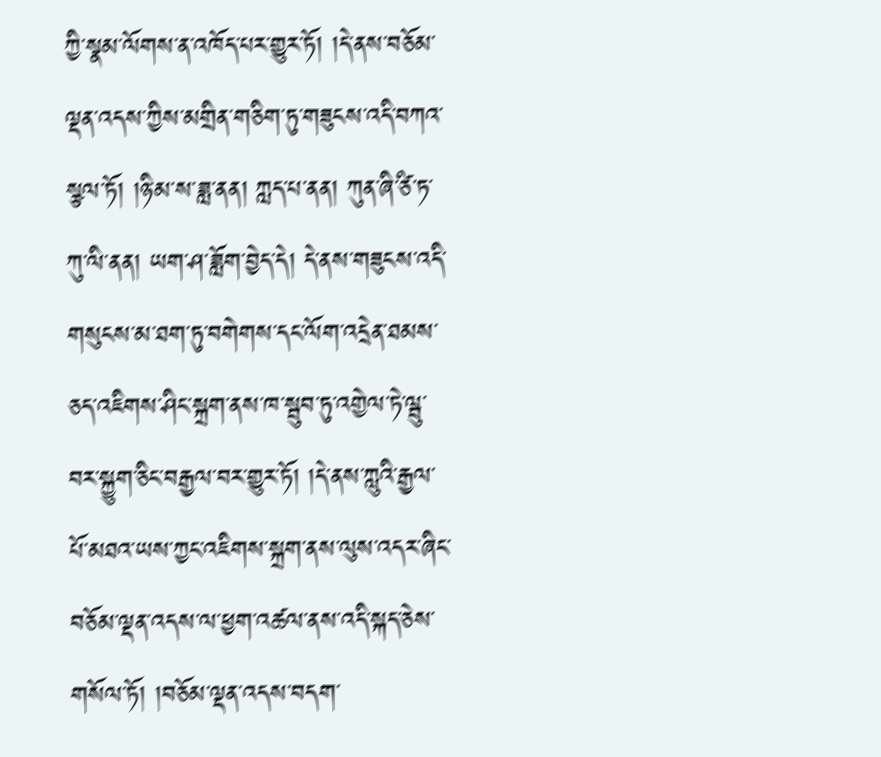ཀྱི་སྣམ་ལོགས་ན་འཁོད་པར་གྱུར་ཏོ། །དེ་ནས་བཅོམ་ལྡན་འདས་ཀྱིས་མགྲིན་གཅིག་ཏུ་གཟུངས་འདི་བཀའ་སྩལ་ཏོ། །ཉི་མ་ས་ཟླ་ནན། ཀླད་པ་ནན། ཀུན་ཞི་ཙི་ཏ་ཀུ་ལི་ནན། ཡག་ཤ་ཟློག་བྱེད་དེ། དེ་ནས་གཟུངས་འདི་གསུངས་མ་ཐག་ཏུ་བགེགས་དང་ལོག་འདྲེན་ཐམས་ཅད་འཇིགས་ཤིང་སྐྲག་ནས་ཁ་སྦུབ་ཏུ་འགྱེལ་ཏེ་ལྦུ་བར་སྐྱུག་ཅིང་བརྒྱལ་བར་གྱུར་ཏོ། །དེ་ནས་ཀླུའི་རྒྱལ་པོ་མཐའ་ཡས་ཀྱང་འཇིགས་སྐྲག་ནས་ལུས་འདར་ཞིང་བཅོམ་ལྡན་འདས་ལ་ཕྱག་འཚལ་ནས་འདི་སྐད་ཅེས་གསོལ་ཏོ། །བཅོམ་ལྡན་འདས་བདག་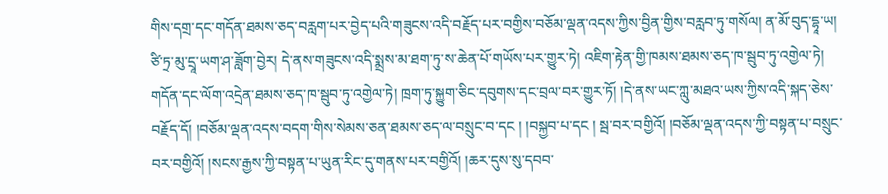གིས་དགྲ་དང་གདོན་ཐམས་ཅད་བརླག་པར་བྱེད་པའི་གཟུངས་འདི་བརྗོད་པར་བགྱིས་བཅོམ་ལྡན་འདས་ཀྱིས་བྱིན་གྱིས་བརླབ་ཏུ་གསོལ། ན་མོ་བུད་དྷཱ་ཡ། ཙི་ཏྲ་མུ་དྲཱ་ཡག་ཤ་ཟློག་བྱེར། དེ་ནས་གཟུངས་འདི་སྨྲས་མ་ཐག་ཏུ་ས་ཆེན་པོ་གཡོས་པར་གྱུར་ཏེ། འཇིག་རྟེན་གྱི་ཁམས་ཐམས་ཅད་ཁ་སྦུབ་ཏུ་འགྱེལ་ཏེ། གདོན་དང་ལོག་འདྲེན་ཐམས་ཅད་ཁ་སྦུབ་ཏུ་འགྱེལ་ཏེ། ཁྲག་ཏུ་སྐྱུག་ཅིང་དབུགས་དང་བྲལ་བར་གྱུར་ཏོ། །དེ་ནས་ཡང་ཀླུ་མཐའ་ཡས་ཀྱིས་འདི་སྐད་ཅེས་བརྗོད་དོ། །བཅོམ་ལྡན་འདས་བདག་གིས་སེམས་ཅན་ཐམས་ཅད་ལ་བསྲུང་བ་དང ། །བསྐྱབ་པ་དང ། སྦ་བར་བགྱིའོ། །བཅོམ་ལྡན་འདས་ཀྱི་བསྟན་པ་བསྲུང་བར་བགྱིའོ། །སངས་རྒྱས་ཀྱི་བསྟན་པ་ཡུན་རིང་དུ་གནས་པར་བགྱིའོ། །ཆར་དུས་སུ་དབབ་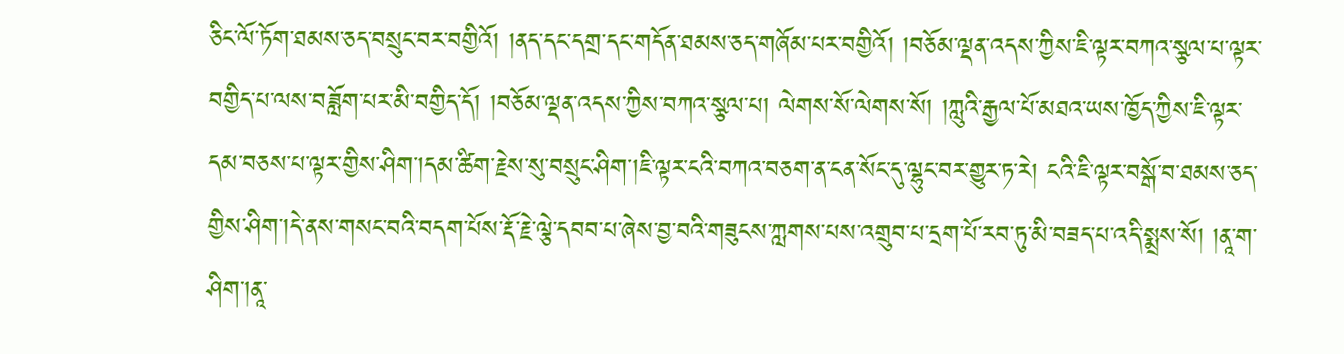ཅིང་ལོ་ཏོག་ཐམས་ཅད་བསྲུང་བར་བགྱིའོ། །ནད་དང་དགྲ་དང་གདོན་ཐམས་ཅད་གཞོམ་པར་བགྱིའོ། །བཅོམ་ལྡན་འདས་ཀྱིས་ཇི་ལྟར་བཀའ་སྩལ་པ་ལྟར་བགྱིད་པ་ལས་བཟློག་པར་མི་བགྱིད་དོ། །བཅོམ་ལྡན་འདས་ཀྱིས་བཀའ་སྩལ་པ། ལེགས་སོ་ལེགས་སོ། །ཀླུའི་རྒྱལ་པོ་མཐའ་ཡས་ཁྱོད་ཀྱིས་ཇི་ལྟར་དམ་བཅས་པ་ལྟར་གྱིས་ཤིག་།དམ་ཚིག་རྗེས་སུ་བསྲུང་ཤིག་།ཇི་ལྟར་ངའི་བཀའ་བཅག་ན་ངན་སོང་དུ་ལྷུང་བར་གྱུར་ཏ་རེ། ངའི་ཇི་ལྟར་བསྒོ་བ་ཐམས་ཅད་གྱིས་ཤིག་།དེ་ནས་གསང་བའི་བདག་པོས་རྡོ་རྗེ་ལྕེ་དབབ་པ་ཞེས་བྱ་བའི་གཟུངས་ཀླགས་པས་འགྲུབ་པ་དྲག་པོ་རབ་ཏུ་མི་བཟད་པ་འདི་སྨྲས་སོ། །ནཱ་ག་ཤིག་།ནཱ་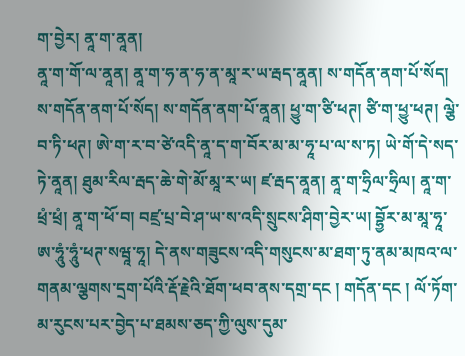ག་བྱེར། ནཱ་ག་ནཱན།
ནཱ་ག་གོ་ལ་ནཱན། ནཱ་ག་ཧ་ན་ཧ་ན་མཱ་ར་ཡ་རྦད་ནཱན། ས་གདོན་ནག་པོ་སོད། ས་གདོན་ནག་པོ་སོད། ས་གདོན་ནག་པོ་ནཱན། ཕྱུ་ག་ཙི་ཕཊ། ཙི་ག་ཕྱུ་ཕཊ། ལྕེ་བ་ཏི་ཕཊ། ཨེ་ག་ར་བ་ཙེ་འདི་ནཱ་ད་ག་བོར་མ་མ་ཧཱ་པ་ལ་ས་ཏ། ཡེ་གོ་དེ་སད་ཏེ་ནཱན། ཐུམ་རིལ་རྦད་ཆེ་གེ་མོ་མཱ་ར་ཡ། ཛ་རྦད་ནཱན། ནཱ་ག་ཧྲིལ་ཧྲིལ། ནཱ་ག་ཕྲཾ་ཕྲཾ། ནཱ་ག་ཕོ་བ། བཛྲ་པྲ་བེ་ཤ་ཡ་ས་འདི་སྲུངས་ཤིག་བྱེར་ཡ། བྷྱོར་མ་མཱ་ཧཱ་ཨ་ཧཱུཾ་ཧཱུཾ་ཕཊ་སཝཱ་ཧཱ། དེ་ནས་གཟུངས་འདི་གསུངས་མ་ཐག་ཏུ་ནམ་མཁའ་ལ་གནམ་ལྕགས་དྲག་པོའི་རྡོ་རྗེའི་ཐོག་ཕབ་ནས་དགྲ་དང ། གདོན་དང ། ལོ་ཏོག་མ་རུངས་པར་བྱེད་པ་ཐམས་ཅད་ཀྱི་ལུས་དུམ་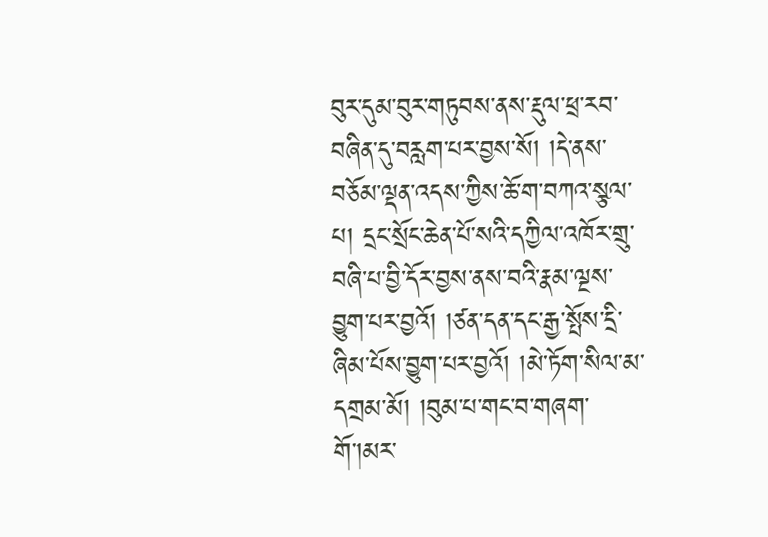བུར་དུམ་བུར་གཏུབས་ནས་རྡུལ་ཕྲ་རབ་བཞིན་དུ་བརླག་པར་བྱས་སོ། །དེ་ནས་བཅོམ་ལྡན་འདས་ཀྱིས་ཆོ་ག་བཀའ་སྩལ་པ། དྲང་སྲོང་ཆེན་པོ་སའི་དཀྱིལ་འཁོར་གྲུ་བཞི་པ་བྱི་དོར་བྱས་ནས་བའི་རྣམ་ལྔས་བྱུག་པར་བྱའོ། །ཙན་དན་དང་རྒྱ་སྤོས་དྲི་ཞིམ་པོས་བྱུག་པར་བྱའོ། །མེ་ཏོག་སིལ་མ་དགྲམ་མོ། །བུམ་པ་གང་བ་གཞག་གོ་།མར་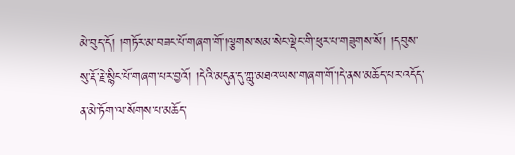མེ་བུད་དོ། །གཏོར་མ་བཟང་པོ་གཞག་གོ་།ལྕགས་སམ་སེང་ལྡེང་གི་ཕུར་པ་གཟུགས་སོ། །དབུས་སུ་རྡོ་རྗེ་སྙིང་པོ་གཞག་པར་བྱའོ། །དེའི་མདུན་དུ་ཀླུ་མཐའ་ཡས་གཞག་གོ་།དེ་ནས་མཆོད་པར་འདོད་ན་མེ་ཏོག་ལ་སོགས་པ་མཆོད་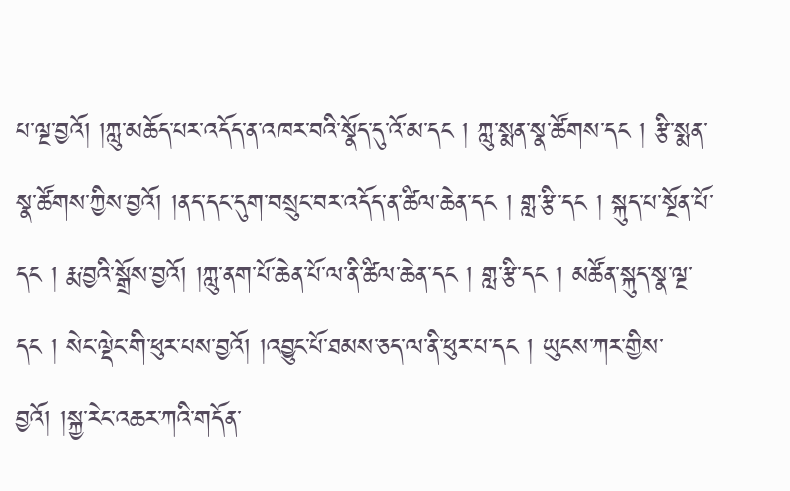པ་ལྔ་བྱའོ། །ཀླུ་མཆོད་པར་འདོད་ན་འཁར་བའི་སྣོད་དུ་འོ་མ་དང ། ཀླུ་སྨན་སྣ་ཚོགས་དང ། རྩི་སྨན་སྣ་ཚོགས་ཀྱིས་བྱའོ། །ནད་དང་དུག་བསྲུང་བར་འདོད་ན་ཚིལ་ཆེན་དང ། གླ་རྩི་དང ། སྐུད་པ་སྔོན་པོ་དང ། རྨ་བྱའི་སྒྲོས་བྱའོ། །ཀླུ་ནག་པོ་ཆེན་པོ་ལ་ནི་ཚིལ་ཆེན་དང ། གླ་རྩི་དང ། མཚོན་སྐུད་སྣ་ལྔ་དང ། སེང་ལྡེང་གི་ཕུར་པས་བྱའོ། །འབྱུང་པོ་ཐམས་ཅད་ལ་ནི་ཕུར་པ་དང ། ཡུངས་ཀར་གྱིས་བྱའོ། །སྐྱ་རེང་འཆར་ཀའི་གདོན་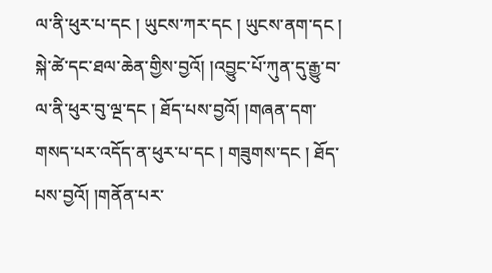ལ་ནི་ཕུར་པ་དང ། ཡུངས་ཀར་དང ། ཡུངས་ནག་དང ། སྐེ་ཚེ་དང་ཐལ་ཆེན་གྱིས་བྱའོ། །འབྱུང་པོ་ཀུན་དུ་རྒྱུ་བ་ལ་ནི་ཕུར་བུ་ལྔ་དང ། ཐོད་པས་བྱའོ། །གཞན་དག་གསད་པར་འདོད་ན་ཕུར་པ་དང ། གཟུགས་དང ། ཐོད་པས་བྱའོ། །གནོན་པར་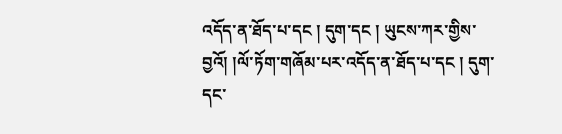འདོད་ན་ཐོད་པ་དང ། དུག་དང ། ཡུངས་ཀར་གྱིས་བྱའོ། །ལོ་ཏོག་གཞོམ་པར་འདོད་ན་ཐོད་པ་དང ། དུག་དང་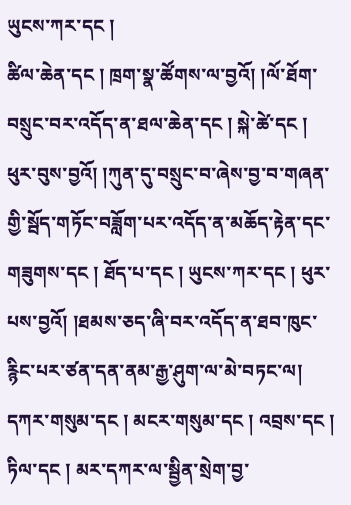ཡུངས་ཀར་དང །
ཚིལ་ཆེན་དང ། ཁྲག་སྣ་ཚོགས་ལ་བྱའོ། །ལོ་ཐོག་བསྲུང་བར་འདོད་ན་ཐལ་ཆེན་དང ། སྐེ་ཚེ་དང ། ཕུར་བུས་བྱའོ། །ཀུན་དུ་བསྲུང་བ་ཞེས་བྱ་བ་གཞན་གྱི་སྦོད་གཏོང་བཟློག་པར་འདོད་ན་མཆོད་རྟེན་དང་གཟུགས་དང ། ཐོད་པ་དང ། ཡུངས་ཀར་དང ། ཕུར་པས་བྱའོ། །ཐམས་ཅད་ཞི་བར་འདོད་ན་ཐབ་ཁུང་རྙིང་པར་ཙན་དན་ནམ་རྒྱ་ཤུག་ལ་མེ་བཏང་ལ། དཀར་གསུམ་དང ། མངར་གསུམ་དང ། འབྲས་དང ། ཏིལ་དང ། མར་དཀར་ལ་སྦྱིན་སྲེག་བྱ་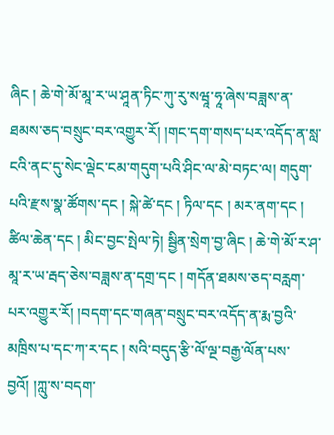ཞིང ། ཆེ་གེ་མོ་མཱ་ར་ཡ་ཤཱན་ཏིང་ཀུ་རུ་སཝཱ་ཧཱ་ཞེས་བཟླས་ན་ཐམས་ཅད་བསྲུང་བར་འགྱུར་རོ། །གང་དག་གསད་པར་འདོད་ན་སླ་ངའི་ནང་དུ་སེང་ལྡེང་ངམ་གདུག་པའི་ཤིང་ལ་མེ་བཏང་ལ། གདུག་པའི་རྫས་སྣ་ཚོགས་དང ། སྐེ་ཚེ་དང ། ཏིལ་དང ། མར་ནག་དང ། ཚིལ་ཆེན་དང ། མིང་བྱང་སྤེལ་ཏེ། སྦྱིན་སྲེག་བྱ་ཞིང ། ཆེ་གེ་མོ་ར་ཤ་མཱ་ར་ཡ་རྦད་ཅེས་བཟླས་ན་དགྲ་དང ། གདོན་ཐམས་ཅད་བརླག་པར་འགྱུར་རོ། །བདག་དང་གཞན་བསྲུང་བར་འདོད་ན་རྨ་བྱའི་མཁྲིས་པ་དང་ཀ་ར་དང ། སའི་བདུད་རྩི་ལོ་ལྔ་བརྒྱ་ལོན་པས་བྱའོ། །ཀླུ་ས་བདག་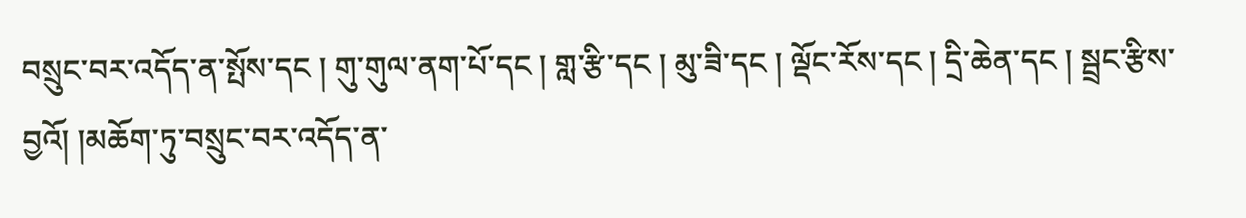བསྲུང་བར་འདོད་ན་སྤོས་དང ། གུ་གུལ་ནག་པོ་དང ། གླ་རྩི་དང ། མུ་ཟི་དང ། ལྡོང་རོས་དང ། དྲི་ཆེན་དང ། སྦྲང་རྩིས་བྱའོ། །མཆོག་ཏུ་བསྲུང་བར་འདོད་ན་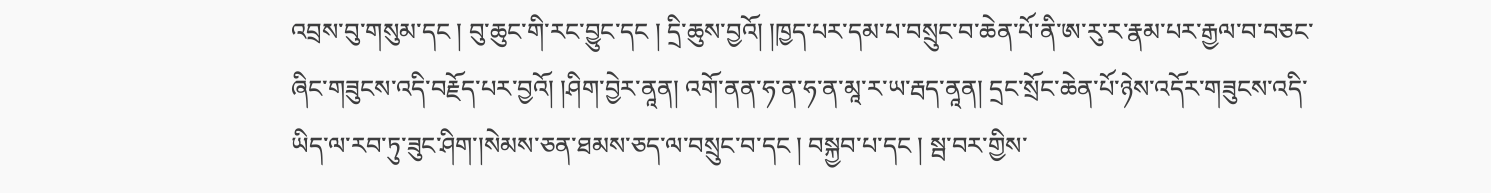འབྲས་བུ་གསུམ་དང ། བུ་ཆུང་གི་རང་བྱུང་དང ། དྲི་ཆུས་བྱའོ། །ཁྱད་པར་དམ་པ་བསྲུང་བ་ཆེན་པོ་ནི་ཨ་རུ་ར་རྣམ་པར་རྒྱལ་བ་བཅང་ཞིང་གཟུངས་འདི་བརྗོད་པར་བྱའོ། །ཤིག་བྱེར་ནཱན། འགོ་ནན་ཧ་ན་ཧ་ན་མཱ་ར་ཡ་རྦད་ནཱན། དྲང་སྲོང་ཆེན་པོ་ཉེས་འདོར་གཟུངས་འདི་ཡིད་ལ་རབ་ཏུ་ཟུང་ཤིག་།སེམས་ཅན་ཐམས་ཅད་ལ་བསྲུང་བ་དང ། བསྐྱབ་པ་དང ། སྦ་བར་གྱིས་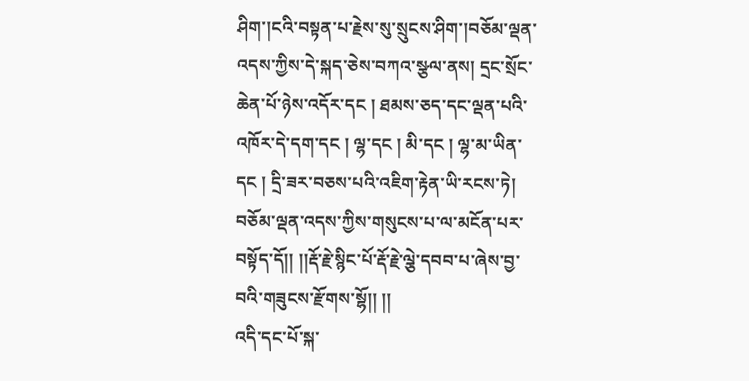ཤིག་།ངའི་བསྟན་པ་རྗེས་སུ་སྲུངས་ཤིག་།བཅོམ་ལྡན་འདས་ཀྱིས་དེ་སྐད་ཅེས་བཀའ་སྩལ་ནས། དྲང་སྲོང་ཆེན་པོ་ཉེས་འདོར་དང ། ཐམས་ཅད་དང་ལྡན་པའི་འཁོར་དེ་དག་དང ། ལྷ་དང ། མི་དང ། ལྷ་མ་ཡིན་དང ། དྲི་ཟར་བཅས་པའི་འཇིག་རྟེན་ཡི་རངས་ཏེ། བཅོམ་ལྡན་འདས་ཀྱིས་གསུངས་པ་ལ་མངོན་པར་བསྟོད་དོ།། །།རྡོ་རྗེ་སྙིང་པོ་རྡོ་རྗེ་ལྕེ་དབབ་པ་ཞེས་བྱ་བའི་གཟུངས་རྫོགས་སྷོ།། །།
འདི་དང་པོ་སྐ་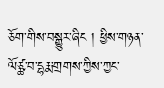ཅོག་གིས་བསྒྱུར་ཞིང ། ཕྱིས་གཉན་ལོཙྪ་བ་དྷརྨ་གྲགས་ཀྱིས་ཀྱང་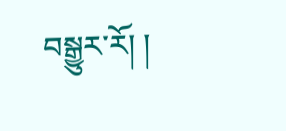བསྒྱུར་རོ། །